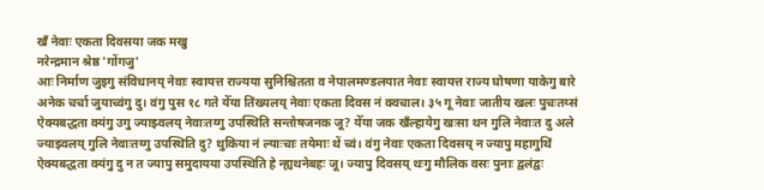खँ नेवाः एकता दिवसया जक मखु
नरेन्द्रमान श्रेष्ठ 'गोंगजु'
आः निर्माण जुइगु संविधानय् नेवाः स्वायत्त राज्यया सुनिश्चितता व नेपालमण्डलयात नेवाः स्वायत्त राज्य घोषणा याकेगु बारे अनेक चर्चा जुयाच्वंगु दु। वंगु पुस १८ गते येँया तिंख्यलय् नेवाः एकता दिवस नं क्वचाल। ३५ गू नेवाः जातीय खलः पुचःतय्सं ऐक्यबद्धता क्यंगु उगु ज्याझ्वलय् नेवाःतय्गु उपस्थिति सन्तोषजनक जू? येँया जक खँल्हायेगु खःसा थन गुलि नेवाःत दु अले ज्याझ्वलय् गुलि नेवाःतय्गु उपस्थिति दु? थुकिया नं ल्याःचाः तयेमाः थें च्वं। वंगु नेवाः एकता दिवसय् न ज्यापु महागुथिं ऐक्यबद्धता क्यंगु दु न त ज्यापु समुदायया उपस्थिति हे न्ह्यथनेबहः जू। ज्यापु दिवसय् थःगु मौलिक वसः पुनाः द्वलंद्वः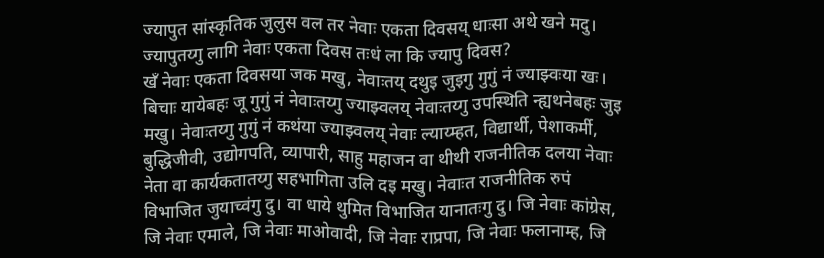ज्यापुत सांस्कृतिक जुलुस वल तर नेवाः एकता दिवसय् धाःसा अथे खने मदु। ज्यापुतय्गु लागि नेवाः एकता दिवस तःधं ला कि ज्यापु दिवस?
खँ नेवाः एकता दिवसया जक मखु, नेवाःतय् दथुइ जुइगु गुगुं नं ज्याझ्वःया खः। बिचाः यायेबहः जू गुगुं नं नेवाःतय्गु ज्याझ्वलय् नेवाःतय्गु उपस्थिति न्ह्यथनेबहः जुइ मखु। नेवाःतय्गु गुगुं नं कथंया ज्याझ्वलय् नेवाः ल्याय्म्हत, विद्यार्थी, पेशाकर्मी, बुद्धिजीवी, उद्योगपति, व्यापारी, साहु महाजन वा थीथी राजनीतिक दलया नेवाः नेता वा कार्यकतातय्गु सहभागिता उलि दइ मखु। नेवाःत राजनीतिक रुपं विभाजित जुयाच्वंगु दु। वा धाये थुमित विभाजित यानातःगु दु। जि नेवाः कांग्रेस, जि नेवाः एमाले, जि नेवाः माओवादी, जि नेवाः राप्रपा, जि नेवाः फलानाम्ह, जि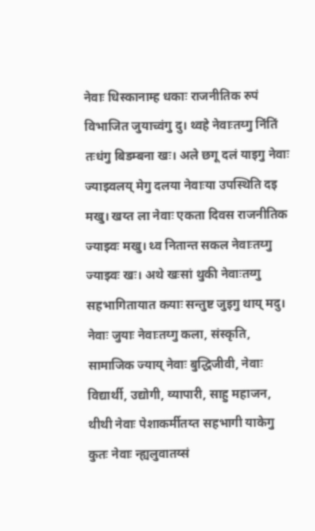नेवाः धिस्कानाम्ह धकाः राजनीतिक रुपं विभाजित जुयाच्वंगु दु। थ्वहे नेवाःतय्गु निंतिं तःधंगु बिडम्बना खः। अले छगू दलं याइगु नेवाः ज्याझ्वलय् मेगु दलया नेवाःया उपस्थिति दइ मखु। खय्त ला नेवाः एकता दिवस राजनीतिक ज्याझ्वः मखु। थ्व नितान्त सकल नेवाःतय्गु ज्याझ्वः खः। अथे खःसां थुकी नेवाःतय्गु सहभागितायात कयाः सन्तुष्ट जुइगु थाय् मदु। नेवाः जुयाः नेवाःतय्गु कला, संस्कृति, सामाजिक ज्याय् नेवाः बुद्धिजीवी, नेवाः विद्यार्थी, उद्योगी, व्यापारी, साहु महाजन, थीथी नेवाः पेशाकर्मीतय्त सहभागी याकेगु कुतः नेवाः न्ह्यलुवातय्सं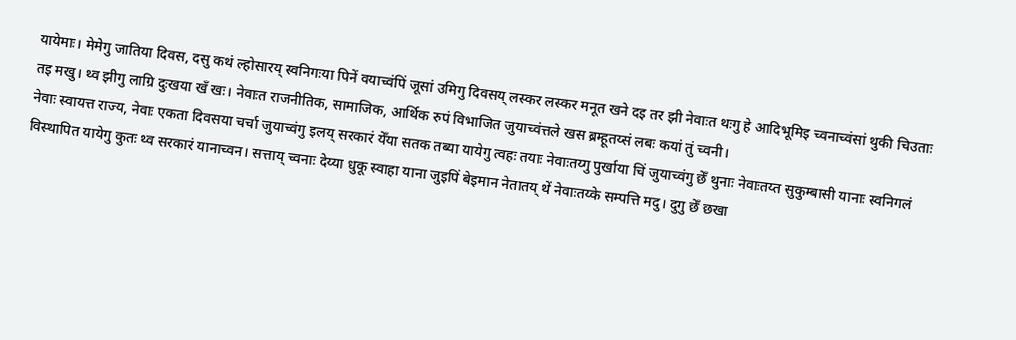यायेमाः। मेमेगु जातिया दिवस, दसु कथं ल्होसारय् स्वनिगःया पिनें वयाच्वंपिं जूसां उमिगु दिवसय् लस्कर लस्कर मनूत खने दइ तर झी नेवाःत थःगु हे आदिभूमिइ च्वनाच्वंसां थुकी चिउताः तइ मखु। थ्व झीगु लाग्रि दुःखया खँ खः। नेवाःत राजनीतिक, सामाजिक, आर्थिक रुपं विभाजित जुयाच्वंत्तले खस ब्रम्हूतय्सं लबः कयां तुं च्वनी।
नेवाः स्वायत्त राज्य, नेवाः एकता दिवसया चर्चा जुयाच्वंगु इलय् सरकारं येँया सतक तब्या यायेगु त्वहः तयाः नेवाःतय्गु पुर्खाया चिं जुयाच्वंगु छेँ थुनाः नेवाःतय्त सुकुम्बासी यानाः स्वनिगलं विस्थापित यायेगु कुतः थ्व सरकारं यानाच्वन। सत्ताय् च्वनाः देय्या धुकू स्वाहा याना जुइपिं बेइमान नेतातय् थें नेवाःतय्के सम्पत्ति मदु। दुगु छेँ छखा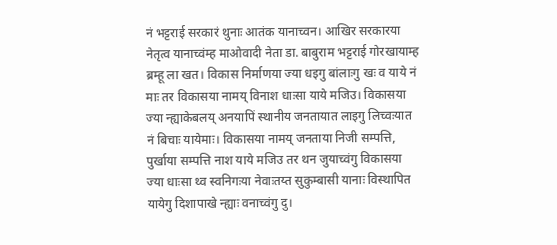नं भट्टराई सरकारं थुनाः आतंक यानाच्वन। आखिर सरकारया नेतृत्व यानाच्वंम्ह माओवादी नेता डा. बाबुराम भट्टराई गोरखायाम्ह ब्रम्हू ला खत। विकास निर्माणया ज्या धइगु बांलाःगु खः व याये नं माः तर विकासया नामय् विनाश धाःसा याये मजिउ। विकासया ज्या न्ह्याकेबलय् अनयापिं स्थानीय जनतायात लाइगु लिच्वःयात नं बिचाः यायेमाः। विकासया नामय् जनताया निजी सम्पत्ति, पुर्खाया सम्पत्ति नाश याये मजिउ तर थन जुयाच्वंगु विकासया ज्या धाःसा थ्व स्वनिगःया नेवाःतय्त सुकुम्बासी यानाः विस्थापित यायेगु दिशापाखे न्ह्याः वनाच्वंगु दु।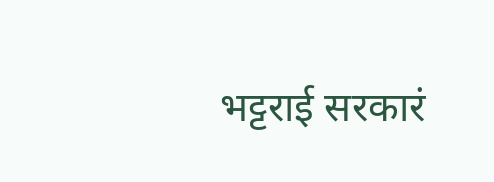भट्टराई सरकारं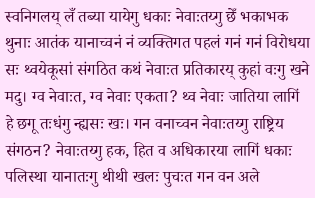स्वनिगलय् लँ तब्या यायेगु धकाः नेवाःतय्गु छेँ भकाभक थुनाः आतंक यानाच्वनं नं व्यक्तिगत पहलं गनं गनं विरोधया सः थ्वयेकूसां संगठित कथं नेवाःत प्रतिकारय् कुहां वःगु खने मदु। ग्व नेवाःत, ग्व नेवाः एकता? थ्व नेवाः जातिया लागिं हे छगू तःधंगु न्ह्यसः खः। गन वनाच्वन नेवाःतय्गु राष्ट्रिय संगठन? नेवाःतय्गु हक, हित व अधिकारया लागिं धकाः पलिस्था यानातःगु थीथी खलः पुचःत गन वन अले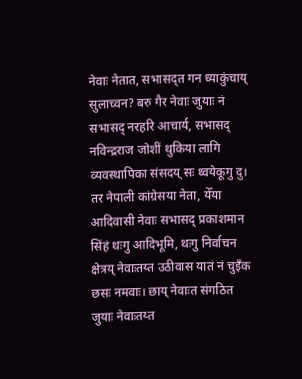नेवाः नेतात, सभासद्त गन ध्याकुंचाय् सुलाच्वन? बरु गैर नेवाः जुयाः नं सभासद् नरहरि आचार्य, सभासद् नविन्द्रराज जोशीं थुकिया लागि व्यवस्थापिका संसदय् सः थ्वयेकूगु दु। तर नेपाली कांग्रेसया नेता, येँया आदिवासी नेवाः सभासद् प्रकाशमान सिंहं थःगु आदिभूमि, थःगु निर्वाचन क्षेत्रय् नेवाःतय्त उठीवास यातं नं चुइँक छसः नमवाः। छाय् नेवाःत संगठित जुयाः नेवाःतय्त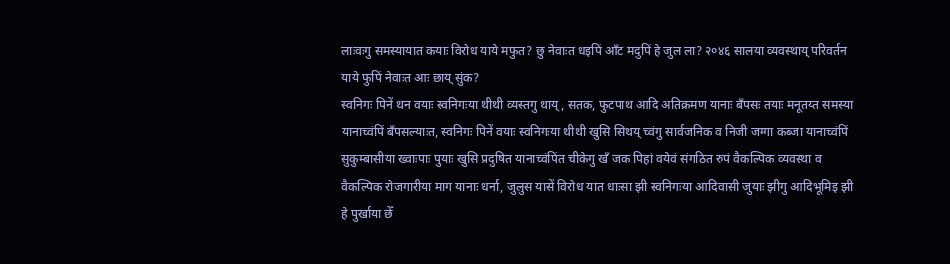लाःवःगु समस्यायात कयाः विरोध याये मफुत? छु नेवाःत धइपिं आँट मदुपिं हे जुल ला? २०४६ सालया व्यवस्थाय् परिवर्तन याये फुपिं नेवाःत आः छाय् सुंक?
स्वनिगः पिनें थन वयाः स्वनिगःया थीथी व्यस्तगु थाय्, सतक, फुटपाथ आदि अतिक्रमण यानाः बँपसः तयाः मनूतय्त समस्या यानाच्वंपिं बँपसल्याःत, स्वनिगः पिनें वयाः स्वनिगःया थीथी खुसि सिथय् च्वंगु सार्वजनिक व निजी जग्गा कब्जा यानाच्वंपिं सुकुम्बासीया ख्वाःपाः पुयाः खुसि प्रदुषित यानाच्वंपिंत चीकेगु खँ जक पिहां वयेवं संगठित रुपं वैकल्पिक व्यवस्था व वैकल्पिक रोजगारीया माग यानाः धर्ना, जुलुस यासें विरोध यात धाःसा झी स्वनिगःया आदिवासी जुयाः झीगु आदिभूमिइ झी हे पुर्खाया छेँ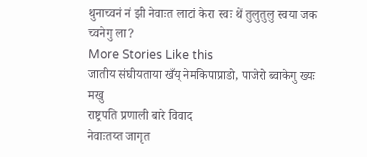थुनाच्वनं नं झी नेवाःत लाटां केरा स्वः थें तुलुतुलु स्वया जक च्वनेगु ला?
More Stories Like this
जातीय संघीयताया खँय् नेमकिपाप्राडो, पाजेरो ब्वाकेगु ख्यः मखु
राष्ट्रपति प्रणाली बारे विवाद
नेवाःतय्त जागृत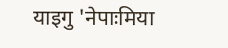याइगु 'नेपाःमिया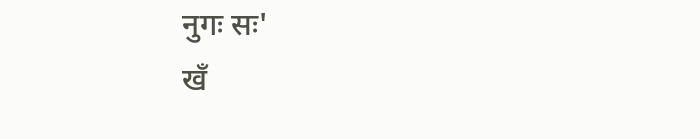नुगः सः'
खँ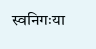स्वनिगःया